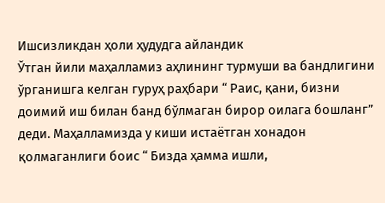Ишсизликдан ҳоли ҳудудга айландик
Ўтган йили маҳалламиз аҳлининг турмуши ва бандлигини ўрганишга келган гуруҳ раҳбари “ Раис, қани, бизни доимий иш билан банд бўлмаган бирор оилага бошланг” деди. Маҳалламизда у киши истаётган хонадон қолмаганлиги боис “ Бизда ҳамма ишли,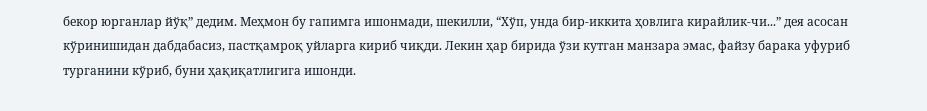бекор юрганлар йўқ” дедим. Меҳмон бу гапимга ишонмади, шекилли, “Хўп, унда бир-иккита ҳовлига кирайлик-чи...” дея асосан кўринишидан дабдабасиз, пастқамроқ уйларга кириб чиқди. Лекин ҳар бирида ўзи кутган манзара эмас, файзу барака уфуриб турганини кўриб, буни ҳақиқатлигига ишонди.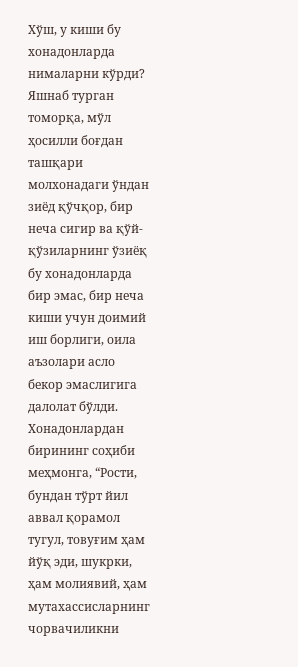Хўш, у киши бу хонадонларда нималарни кўрди? Яшнаб турган томорқа, мўл ҳосилли боғдан ташқари молхонадаги ўндан зиёд қўчқор, бир неча сигир ва қўй-қўзиларнинг ўзиёқ бу хонадонларда бир эмас, бир неча киши учун доимий иш борлиги, оила аъзолари асло бекор эмаслигига далолат бўлди. Хонадонлардан бирининг соҳиби меҳмонга, “Рости, бундан тўрт йил аввал қорамол тугул, товуғим ҳам йўқ эди, шукрки, ҳам молиявий, ҳам мутахассисларнинг чорвачиликни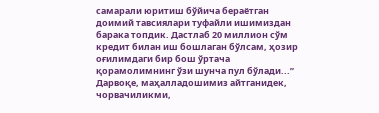самарали юритиш бўйича бераётган доимий тавсиялари туфайли ишимиздан барака топдик. Дастлаб 20 миллион сўм кредит билан иш бошлаган бўлсам, ҳозир оғилимдаги бир бош ўртача қорамолимнинг ўзи шунча пул бўлади...”
Дарвоқе, маҳалладошимиз айтганидек, чорвачиликми,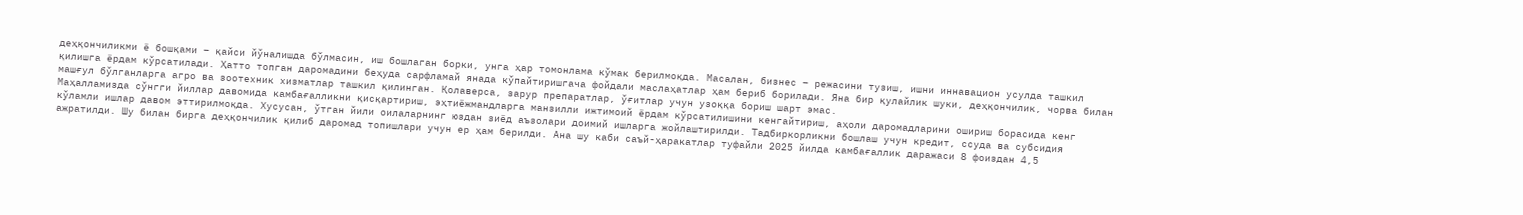деҳқончиликми ё бошқами – қайси йўналишда бўлмасин, иш бошлаган борки, унга ҳар томонлама кўмак берилмоқда. Масалан, бизнес – режасини тузиш, ишни иннавацион усулда ташкил қилишга ёрдам кўрсатилади. Ҳатто топган даромадини беҳуда сарфламай янада кўпайтиришгача фойдали маслаҳатлар ҳам бериб борилади. Яна бир қулайлик шуки, деҳқончилик, чорва билан машғул бўлганларга агро ва зоотехник хизматлар ташкил қилинган. Қолаверса, зарур препаратлар, ўғитлар учун узоққа бориш шарт эмас.
Маҳалламизда сўнгги йиллар давомида камбағалликни қисқартириш, эҳтиёжмандларга манзилли ижтимоий ёрдам кўрсатилишини кенгайтириш, аҳоли даромадларини ошириш борасида кенг кўламли ишлар давом эттирилмоқда. Хусусан, ўтган йили оилаларнинг юздан зиёд аъзолари доимий ишларга жойлаштирилди. Тадбиркорликни бошлаш учун кредит, ссуда ва субсидия ажратилди. Шу билан бирга деҳқончилик қилиб даромад топишлари учун ер ҳам берилди. Ана шу каби саъй-ҳаракатлар туфайли 2025 йилда камбағаллик даражаси 8 фоиздан 4,5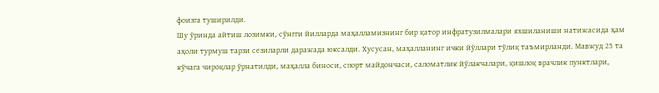фоизга туширилди.
Шу ўринда айтиш лозимки, сўнгги йилларда маҳалламизнинг бир қатор инфратузилмалари яхшиланиши натижасида ҳам аҳоли турмуш тарзи сезиларли даражада юксалди. Хусусан, маҳалланинг ички йўллари тўлиқ таъмирланди. Мавжуд 25 та кўчага чироқлар ўрнатилди, маҳалла биноси, спорт майдончаси, саломатлик йўлакчалари, қишлоқ врачлик пунктлари,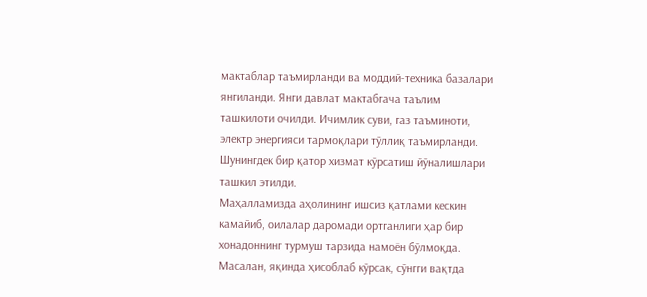мактаблар таъмирланди ва моддий-техника базалари янгиланди. Янги давлат мактабгача таълим ташкилоти очилди. Ичимлик суви, газ таъминоти, электр энергияси тармоқлари тўллиқ таъмирланди. Шунингдек бир қатор хизмат кўрсатиш йўналишлари ташкил этилди.
Маҳалламизда аҳолининг ишсиз қатлами кескин камайиб, оилалар даромади ортганлиги ҳар бир хонадоннинг турмуш тарзида намоён бўлмоқда. Масалан, яқинда ҳисоблаб кўрсак, сўнгги вақтда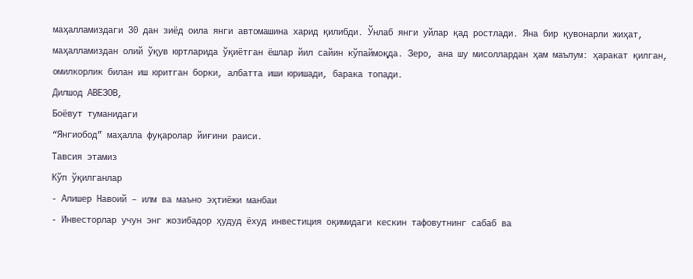маҳалламиздаги 30 дан зиёд оила янги автомашина харид қилибди. Ўнлаб янги уйлар қад ростлади. Яна бир қувонарли жиҳат, маҳалламиздан олий ўқув юртларида ўқиётган ёшлар йил сайин кўпаймоқда. Зеро, ана шу мисоллардан ҳам маълум: ҳаракат қилган, омилкорлик билан иш юритган борки, албатта иши юришади, барака топади.
Дилшод АВЕЗОВ,
Боёвут туманидаги
“Янгиобод” маҳалла фуқаролар йиғини раиси.
Тавсия этамиз
Кўп ўқилганлар
- Алишер Навоий – илм ва маъно эҳтиёжи манбаи
- Инвесторлар учун энг жозибадор ҳудуд ёхуд инвeстиция оқимидаги кескин тафовутнинг сабаб ва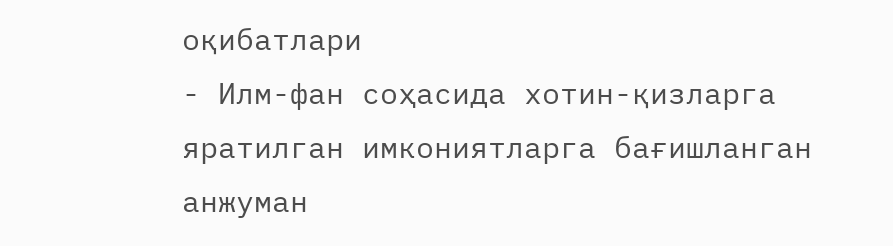оқибатлари
- Илм-фан соҳасида хотин-қизларга яратилган имкониятларга бағишланган анжуман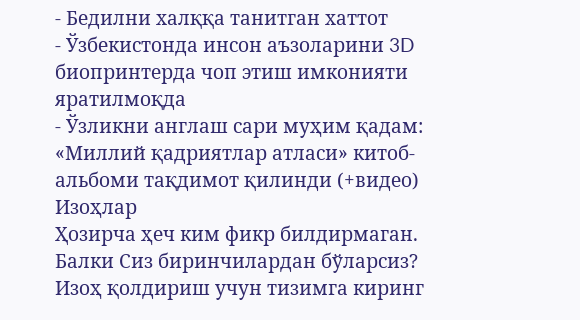- Бедилни халққа танитган хаттот
- Ўзбекистонда инсон аъзоларини 3D биопринтерда чоп этиш имконияти яратилмоқда
- Ўзликни англаш сари муҳим қадам: «Миллий қадриятлар атласи» китоб-альбоми тақдимот қилинди (+видео)
Изоҳлар
Ҳозирча ҳеч ким фикр билдирмаган. Балки Сиз биринчилардан бўларсиз?
Изоҳ қолдириш учун тизимга киринг